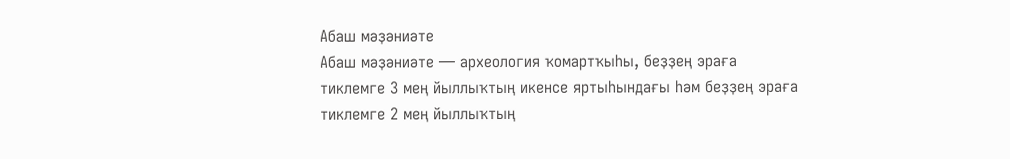Абаш мәҙәниәте
Абаш мәҙәниәте — археология ҡомартҡыһы, беҙҙең эраға тиклемге 3 мең йыллыҡтың икенсе яртыһындағы һәм беҙҙең эраға тиклемге 2 мең йыллыҡтың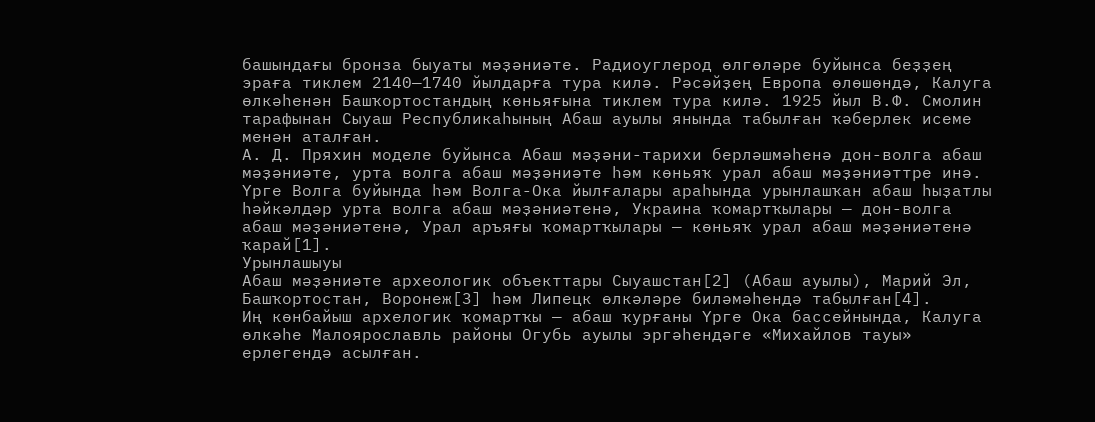башындағы бронза быуаты мәҙәниәте. Радиоуглерод өлгөләре буйынса беҙҙең эраға тиклем 2140—1740 йылдарға тура килә. Рәсәйҙең Европа өлөшөндә, Калуга өлкәһенән Башҡортостандың көньяғына тиклем тура килә. 1925 йыл В.Ф. Смолин тарафынан Сыуаш Республикаһының Абаш ауылы янында табылған ҡәберлек исеме менән аталған.
А. Д. Пряхин моделе буйынса Абаш мәҙәни-тарихи берләшмәһенә дон-волга абаш мәҙәниәте, урта волга абаш мәҙәниәте һәм көньяҡ урал абаш мәҙәниәттре инә. Үрге Волга буйында һәм Волга-Ока йылғалары араһында урынлашҡан абаш һыҙатлы һәйкәлдәр урта волга абаш мәҙәниәтенә, Украина ҡомартҡылары — дон-волга абаш мәҙәниәтенә, Урал аръяғы ҡомартҡылары — көньяҡ урал абаш мәҙәниәтенә ҡарай[1].
Урынлашыуы
Абаш мәҙәниәте археологик объекттары Сыуашстан[2] (Абаш ауылы), Марий Эл, Башҡортостан, Воронеж[3] һәм Липецк өлкәләре биләмәһендә табылған[4].
Иң көнбайыш архелогик ҡомартҡы — абаш ҡурғаны Үрге Ока бассейнында, Калуга өлкәһе Малоярославль районы Огубь ауылы эргәһендәге «Михайлов тауы» ерлегендә асылған.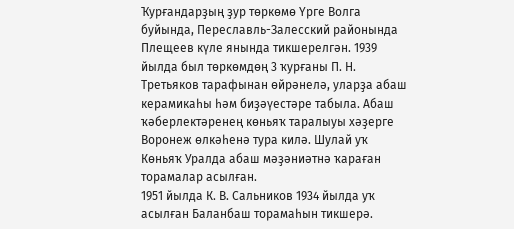Ҡурғандарҙың ҙур төркөмө Үрге Волга буйында, Переславль-Залесский районында Плещеев күле янында тикшерелгән. 1939 йылда был төркөмдөң 3 ҡурғаны П. Н. Третьяков тарафынан өйрәнелә, уларҙа абаш керамикаһы һәм биҙәүестәре табыла. Абаш ҡәберлектәренең көньяҡ таралыуы хәҙерге Воронеж өлкәһенә тура килә. Шулай уҡ Көньяҡ Уралда абаш мәҙәниәтнә ҡараған торамалар асылған.
1951 йылда К. В. Сальников 1934 йылда уҡ асылған Баланбаш торамаһын тикшерә.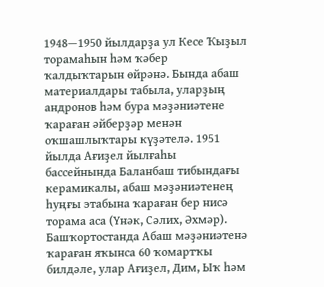1948—1950 йылдарҙа ул Кесе Ҡыҙыл торамаһын һәм ҡәбер ҡалдыҡтарын өйрәнә. Бында абаш материалдары табыла, уларҙың андронов һәм бура мәҙәниәтене ҡараған әйберҙәр менән оҡшашлыҡтары күҙәтелә. 1951 йылда Ағиҙел йылғаһы бассейнында Баланбаш тибындағы керамикалы, абаш мәҙәниәтенең һуңғы этабына ҡараған бер нисә торама аса (Үнәк, Сәлих, Әхмәр).
Башҡортостанда Абаш мәҙәниәтенә ҡараған яҡынса 60 ҡомартҡы билдәле, улар Ағиҙел, Дим, Ыҡ һәм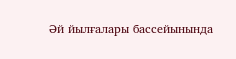Әй йылғалары бассейынында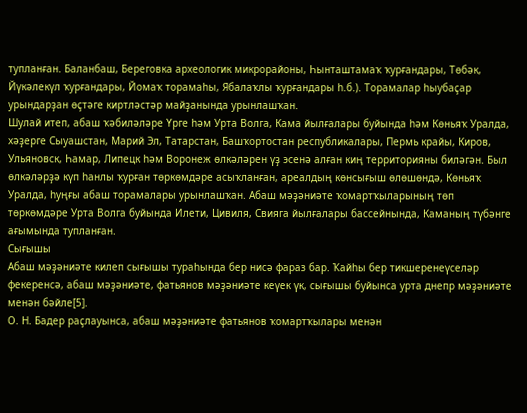тупланған. Баланбаш, Береговка археологик микрорайоны, Һынташтамаҡ ҡурғандары, Төбәк, Йүкәлекүл ҡурғандары, Йомаҡ торамаһы, Ябалаҡлы ҡурғандары һ.б.). Торамалар һыубаҫар урындарҙан өҫтәге киртләстәр майҙанында урынлашҡан.
Шулай итеп, абаш ҡәбиләләре Үрге һәм Урта Волга, Кама йылғалары буйында һәм Көньяҡ Уралда, хәҙерге Сыуашстан, Марий Эл, Татарстан, Башҡортостан республикалары, Пермь крайы, Киров, Ульяновск, Һамар, Липецк һәм Воронеж өлкәләрен үҙ эсенә алған киң территорияны биләгән. Был өлкәләрҙә күп һанлы ҡурған төркөмдәре асыҡланған, ареалдың көнсығыш өлөшөндә, Көньяҡ Уралда, һуңғы абаш торамалары урынлашҡан. Абаш мәҙәниәте ҡомартҡыларының төп төркөмдәре Урта Волга буйында Илети, Цивиля, Свияга йылғалары бассейнында, Каманың түбәнге ағымында тупланған.
Сығышы
Абаш мәҙәниәте килеп сығышы тураһында бер нисә фараз бар. Ҡайһы бер тикшеренеүселәр фекеренсә, абаш мәҙәниәте, фатьянов мәҙәниәте кеүек үк, сығышы буйынса урта днепр мәҙәниәте менән бәйле[5].
О. Н. Бадер раҫлауынса, абаш мәҙәниәте фатьянов ҡомартҡылары менән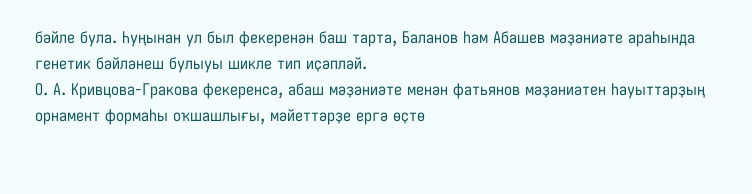бәйле була. Һуңынан ул был фекеренән баш тарта, Баланов һәм Абашев мәҙәниәте араһында генетик бәйләнеш булыуы шикле тип иҫәпләй.
О. А. Кривцова-Гракова фекеренсә, абаш мәҙәниәте менән фатьянов мәҙәниәтен һауыттарҙың орнамент формаһы оҡшашлығы, мәйеттәрҙе ергә өҫтө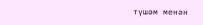түшәм менән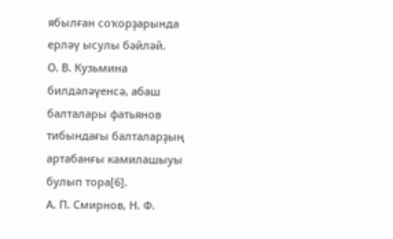ябылған соҡорҙарында ерләү ысулы бәйләй.
О. В. Кузьмина билдәләүенсә, абаш балталары фатьянов тибындағы балталарҙың артабанғы камилашыуы булып тора[6].
А. П. Смирнов, Н. Ф.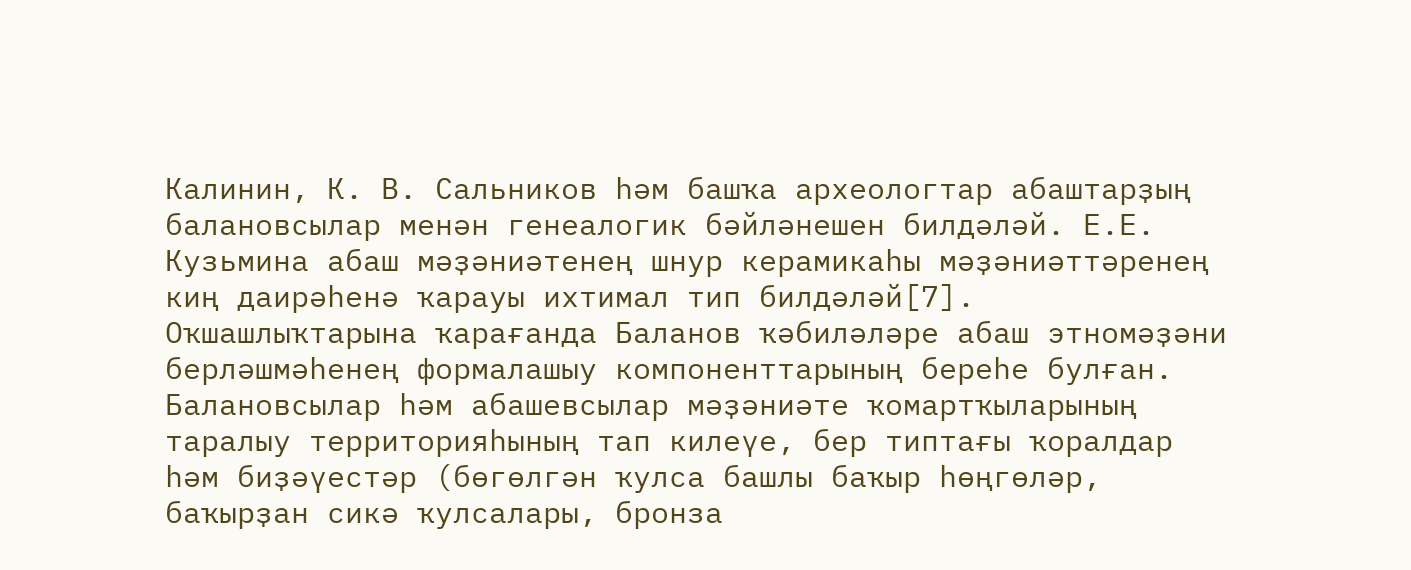Калинин, К. В. Сальников һәм башҡа археологтар абаштарҙың балановсылар менән генеалогик бәйләнешен билдәләй. Е.Е. Кузьмина абаш мәҙәниәтенең шнур керамикаһы мәҙәниәттәренең киң даирәһенә ҡарауы ихтимал тип билдәләй[7].
Оҡшашлыҡтарына ҡарағанда Баланов ҡәбиләләре абаш этномәҙәни берләшмәһенең формалашыу компоненттарының береһе булған. Балановсылар һәм абашевсылар мәҙәниәте ҡомартҡыларының таралыу территорияһының тап килеүе, бер типтағы ҡоралдар һәм биҙәүестәр (бөгөлгән ҡулса башлы баҡыр һөңгөләр, баҡырҙан сикә ҡулсалары, бронза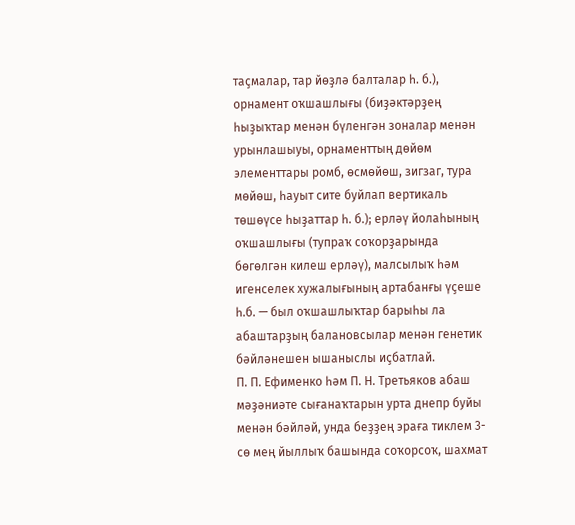таҫмалар, тар йөҙлә балталар һ. б.), орнамент оҡшашлығы (биҙәктәрҙең һыҙыҡтар менән бүленгән зоналар менән урынлашыуы, орнаменттың дөйөм элементтары ромб, өсмөйөш, зигзаг, тура мөйөш, һауыт сите буйлап вертикаль төшөүсе һыҙаттар һ. б.); ерләү йолаһының оҡшашлығы (тупраҡ соҡорҙарында бөгөлгән килеш ерләү), малсылыҡ һәм игенселек хужалығының артабанғы үҫеше һ.б. — был оҡшашлыҡтар барыһы ла абаштарҙың балановсылар менән генетик бәйләнешен ышаныслы иҫбатлай.
П. П. Ефименко һәм П. Н. Третьяков абаш мәҙәниәте сығанаҡтарын урта днепр буйы менән бәйләй, унда беҙҙең эраға тиклем 3-сө мең йыллыҡ башында соҡорсоҡ, шахмат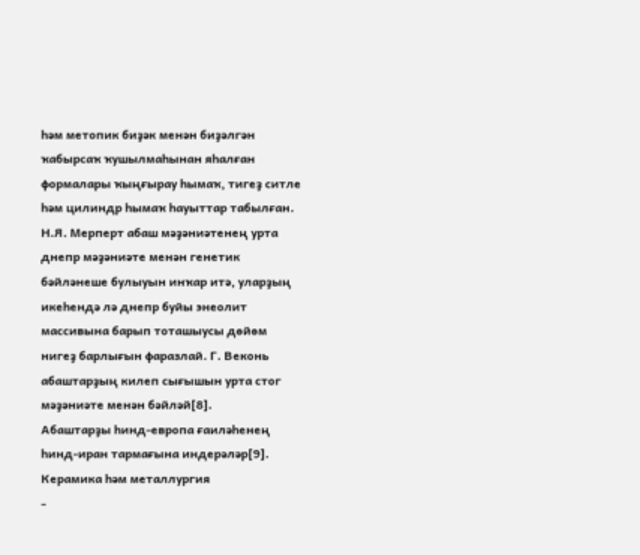һәм метопик биҙәк менән биҙәлгән ҡабырсаҡ ҡушылмаһынан яһалған формалары ҡыңғырау һымаҡ, тигеҙ ситле һәм цилиндр һымаҡ һауыттар табылған. Н.Я. Мерперт абаш мәҙәниәтенең урта днепр мәҙәниәте менән генетик бәйләнеше булыуын инҡар итә, уларҙың икеһендә лә днепр буйы энеолит массивына барып тоташыусы дөйөм нигеҙ барлығын фаразлай. Г. Веконь абаштарҙың килеп сығышын урта стог мәҙәниәте менән бәйләй[8].
Абаштарҙы һинд-европа ғаиләһенең һинд-иран тармағына индерәләр[9].
Керамика һәм металлургия
-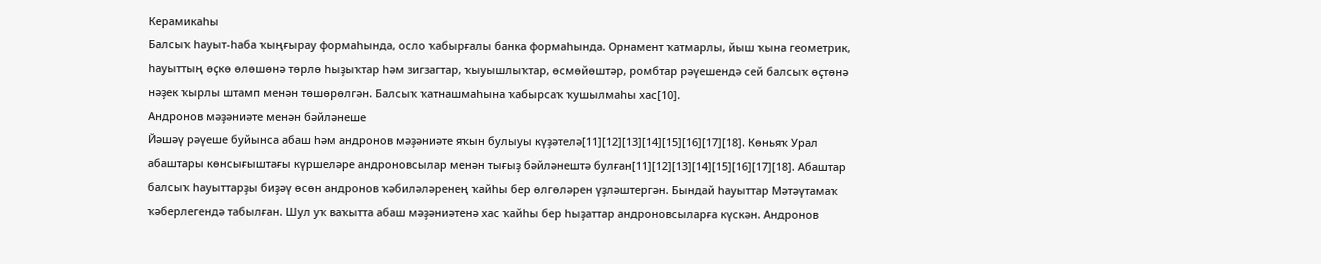Керамикаһы
Балсыҡ һауыт-һаба ҡыңғырау формаһында, осло ҡабырғалы банка формаһында. Орнамент ҡатмарлы, йыш ҡына геометрик, һауыттың өҫкө өлөшөнә төрлө һыҙыҡтар һәм зигзагтар, ҡыуышлыҡтар, өсмөйөштәр, ромбтар рәүешендә сей балсыҡ өҫтөнә нәҙек ҡырлы штамп менән төшөрөлгән. Балсыҡ ҡатнашмаһына ҡабырсаҡ ҡушылмаһы хас[10].
Андронов мәҙәниәте менән бәйләнеше
Йәшәү рәүеше буйынса абаш һәм андронов мәҙәниәте яҡын булыуы күҙәтелә[11][12][13][14][15][16][17][18]. Көньяҡ Урал абаштары көнсығыштағы күршеләре андроновсылар менән тығыҙ бәйләнештә булған[11][12][13][14][15][16][17][18]. Абаштар балсыҡ һауыттарҙы биҙәү өсөн андронов ҡәбиләләренең ҡайһы бер өлгөләрен үҙләштергән. Бындай һауыттар Мәтәүтамаҡ ҡәберлегендә табылған. Шул уҡ ваҡытта абаш мәҙәниәтенә хас ҡайһы бер һыҙаттар андроновсыларға күскән. Андронов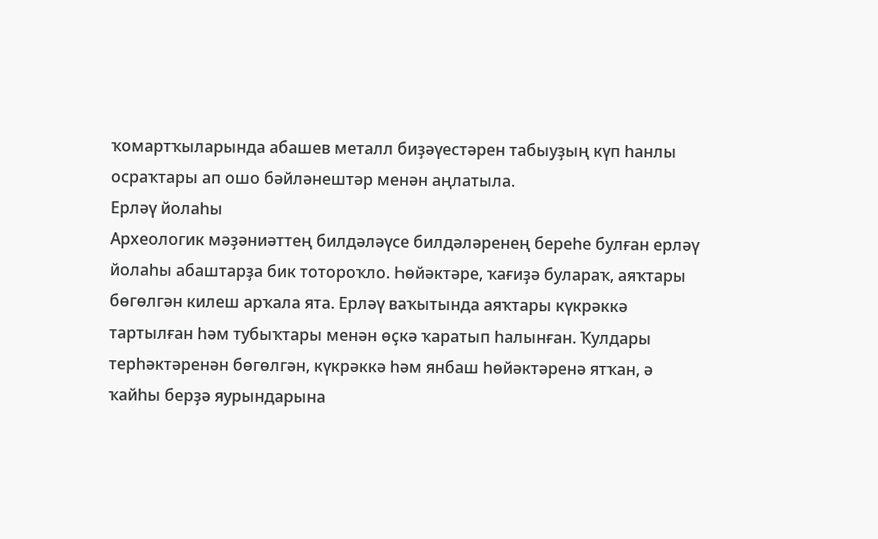ҡомартҡыларында абашев металл биҙәүестәрен табыуҙың күп һанлы осраҡтары ап ошо бәйләнештәр менән аңлатыла.
Ерләү йолаһы
Археологик мәҙәниәттең билдәләүсе билдәләренең береһе булған ерләү йолаһы абаштарҙа бик тотороҡло. Һөйәктәре, ҡағиҙә булараҡ, аяҡтары бөгөлгән килеш арҡала ята. Ерләү ваҡытында аяҡтары күкрәккә тартылған һәм тубыҡтары менән өҫкә ҡаратып һалынған. Ҡулдары терһәктәренән бөгөлгән, күкрәккә һәм янбаш һөйәктәренә ятҡан, ә ҡайһы берҙә яурындарына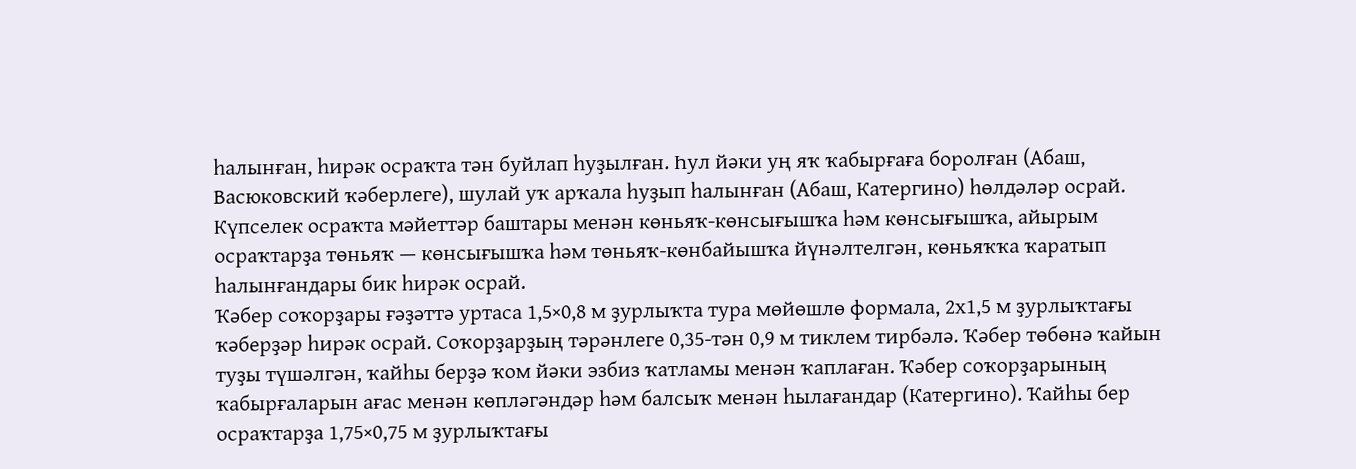һалынған, һирәк осраҡта тән буйлап һуҙылған. Һул йәки уң яҡ ҡабырғаға боролған (Абаш, Васюковский ҡәберлеге), шулай уҡ арҡала һуҙып һалынған (Абаш, Катергино) һөлдәләр осрай. Күпселек осраҡта мәйеттәр баштары менән көньяҡ-көнсығышҡа һәм көнсығышҡа, айырым осраҡтарҙа төньяҡ — көнсығышҡа һәм төньяҡ-көнбайышҡа йүнәлтелгән, көньяҡҡа ҡаратып һалынғандары бик һирәк осрай.
Ҡәбер соҡорҙары ғәҙәттә уртаса 1,5×0,8 м ҙурлыҡта тура мөйөшлө формала, 2х1,5 м ҙурлыҡтағы ҡәберҙәр һирәк осрай. Соҡорҙарҙың тәрәнлеге 0,35-тән 0,9 м тиклем тирбәлә. Ҡәбер төбөнә ҡайын туҙы түшәлгән, ҡайһы берҙә ҡом йәки эзбиз ҡатламы менән ҡаплаған. Ҡәбер соҡорҙарының ҡабырғаларын ағас менән көпләгәндәр һәм балсыҡ менән һылағандар (Катергино). Ҡайһы бер осраҡтарҙа 1,75×0,75 м ҙурлыҡтағы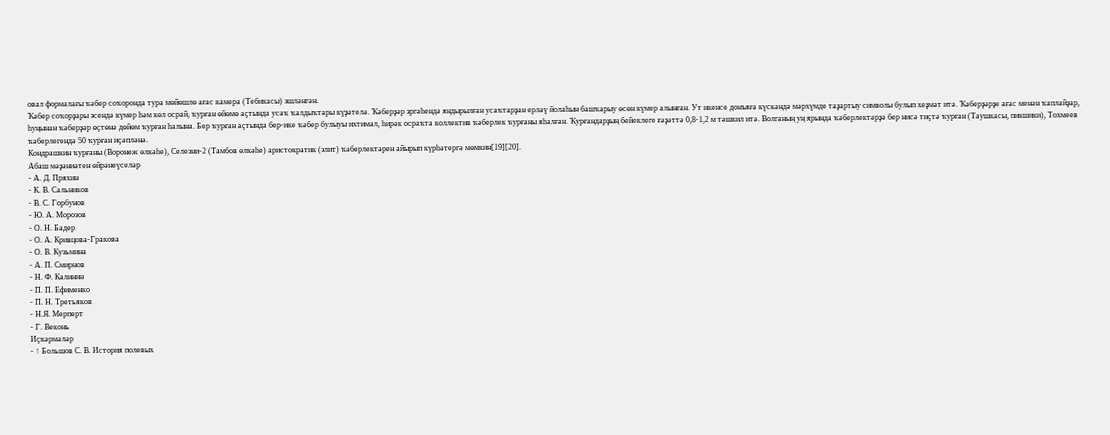овал формалағы ҡәбер соҡоронда тура мөйөшлө ағас камера (Тебикасы) эшләнгән.
Ҡәбер соҡорҙары эсендә күмер һәм көл осрай, ҡурған өйөмө аҫтында усаҡ ҡалдыҡтары күҙәтелә. Ҡәберҙәр эргәһендә яндырылған усаҡтарҙан ерләү йолаһын башҡарыу өсөн күмер алынған. Ут икенсе донъяға күскәндә мәрхүмде таҙартыу символы булып хеҙмәт итә. Ҡәберҙәрҙе ағас менән ҡаплайҙар, һуңынан ҡәберҙәр өҫтөнә дөйөм ҡурған һалына. Бер ҡурған аҫтында бер-ике ҡәбер булыуы ихтимал, һирәк осраҡта коллектив ҡәберлек ҡурғаны яһалған. Ҡурғандарҙың бейеклеге ғәҙәттә 0,8-1,2 м тәшкил итә. Волганың уң ярында ҡәберлектәрҙә бер нисә тиҫтә ҡурған (Таушкасы, пикшики), Тохмеев ҡәберлегендә 50 ҡурған иҫәпләнә.
Кондрашкин ҡурғаны (Воронеж өлкәһе), Селезни-2 (Тамбов өлкәһе) аристократик (элит) ҡәберлектәрен айырып күрһәтергә мөмкин[19][20].
Абаш мәҙәниәтен өйрәнеүселәр
- А. Д. Пряхин
- К. В. Сальников
- В. С. Горбунов
- Ю. А. Морозов
- О. Н. Бадер
- О. А. Кривцова-Гракова
- О. В. Кузьмина
- А. П. Смирнов
- Н. Ф. Калинин
- П. П. Ефименко
- П. Н. Третьяков
- Н.Я. Мерперт
- Г. Веконь
Иҫкәрмәләр
- ↑ Большов С. В. История полевых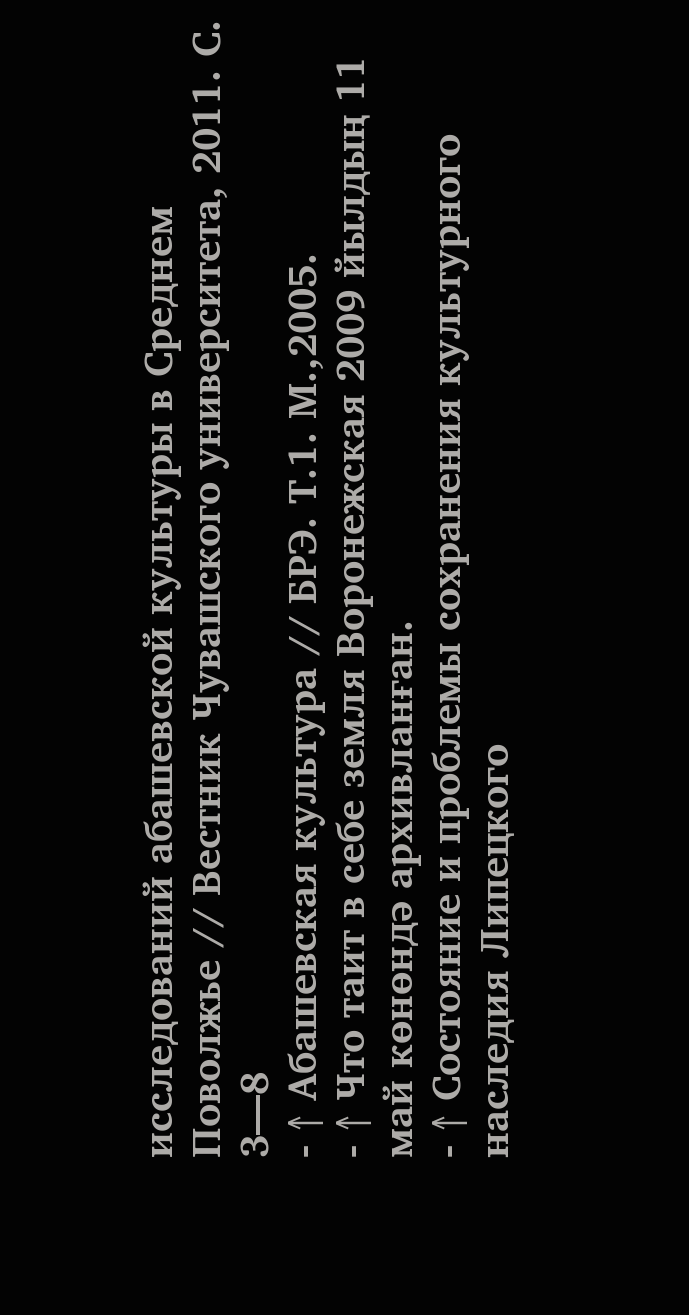исследований абашевской культуры в Среднем Поволжье // Вестник Чувашского университета, 2011. С. 3—8
- ↑ Абашевская культура // БРЭ. Т.1. М.,2005.
- ↑ Что таит в себе земля Воронежская 2009 йылдың 11 май көнөндә архивланған.
- ↑ Состояние и проблемы сохранения культурного наследия Липецкого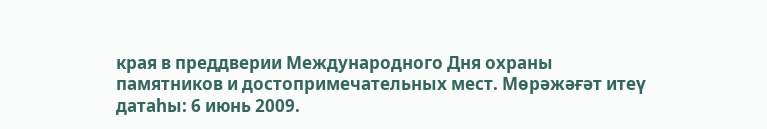края в преддверии Международного Дня охраны памятников и достопримечательных мест. Мөрәжәғәт итеү датаһы: 6 июнь 2009.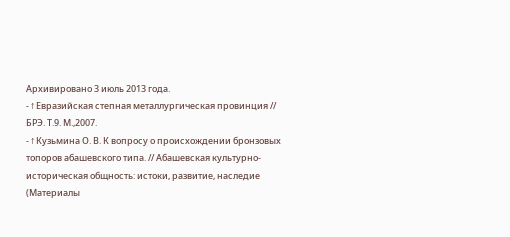Архивировано 3 июль 2013 года.
- ↑ Евразийская степная металлургическая провинция // БРЭ. Т.9. М.,2007.
- ↑ Кузьмина О. В. К вопросу о происхождении бронзовых топоров абашевского типа. // Абашевская культурно-историческая общность: истоки, развитие, наследие (Материалы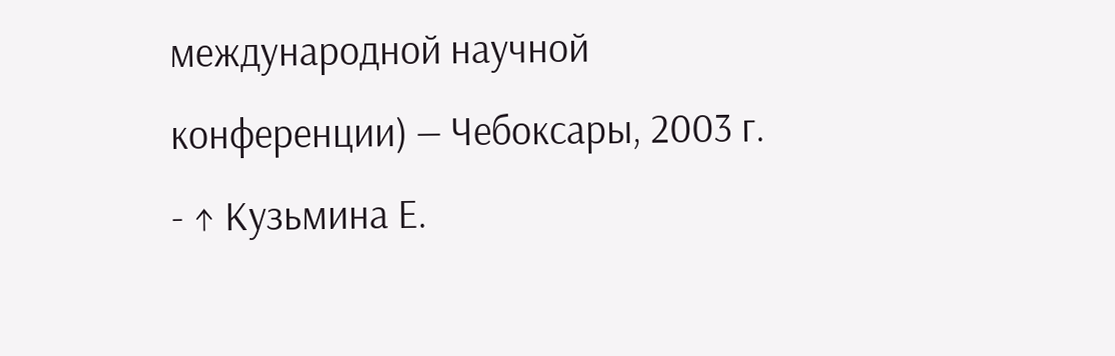международной научной конференции) — Чебоксары, 2003 г.
- ↑ Кузьмина Е.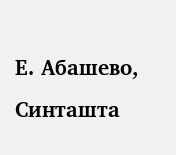Е. Абашево, Синташта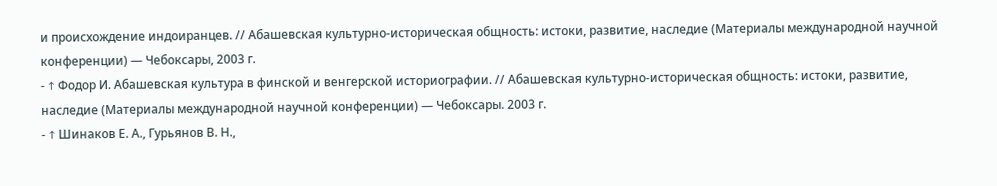и происхождение индоиранцев. // Абашевская культурно-историческая общность: истоки, развитие, наследие (Материалы международной научной конференции) — Чебоксары, 2003 г.
- ↑ Фодор И. Абашевская культура в финской и венгерской историографии. // Абашевская культурно-историческая общность: истоки, развитие, наследие (Материалы международной научной конференции) — Чебоксары. 2003 г.
- ↑ Шинаков Е. А., Гурьянов В. Н.,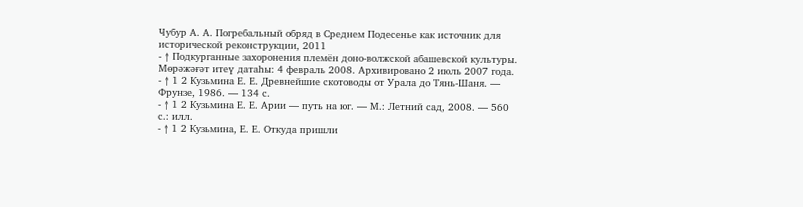Чубур А. А. Погребальный обряд в Среднем Подесенье как источник для исторической реконструкции, 2011
- ↑ Подкурганные захоронения племён доно-волжской абашевской культуры. Мөрәжәғәт итеү датаһы: 4 февраль 2008. Архивировано 2 июль 2007 года.
- ↑ 1 2 Кузьмина Е. Е. Древнейшие скотоводы от Урала до Тянь-Шаня. — Фрунзе, 1986. — 134 с.
- ↑ 1 2 Кузьмина Е. Е. Арии — путь на юг. — М.: Летний сад, 2008. — 560 с.: илл.
- ↑ 1 2 Кузьмина, Е. Е. Откуда пришли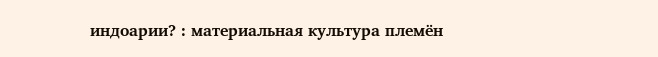индоарии? : материальная культура племён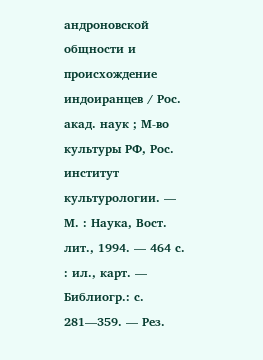андроновской общности и происхождение индоиранцев / Рос. акад. наук ; М-во культуры РФ, Рос. институт культурологии. — М. : Наука, Вост. лит., 1994. — 464 с. : ил., карт. — Библиогр.: с. 281—359. — Рез.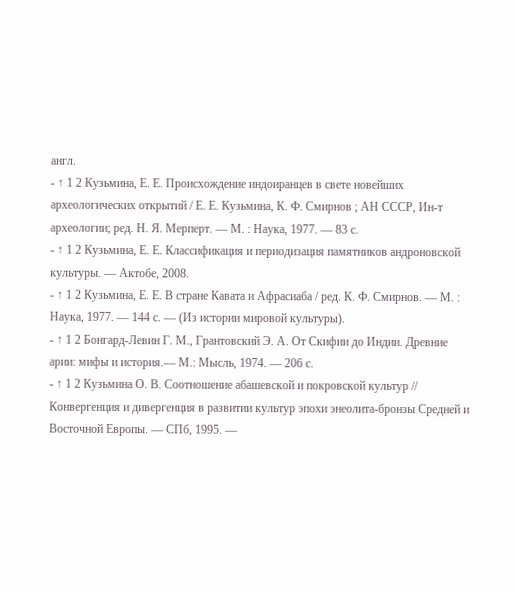англ.
- ↑ 1 2 Кузьмина, Е. Е. Происхождение индоиранцев в свете новейших археологических открытий / Е. Е. Кузьмина, К. Ф. Смирнов ; АН СССР, Ин-т археологии; ред. Н. Я. Мерперт. — М. : Наука, 1977. — 83 с.
- ↑ 1 2 Кузьмина, Е. Е. Классификация и периодизация памятников андроновской культуры. — Актобе, 2008.
- ↑ 1 2 Кузьмина, Е. Е. В стране Кавата и Афрасиаба / ред. К. Ф. Смирнов. — М. : Наука, 1977. — 144 с. — (Из истории мировой культуры).
- ↑ 1 2 Бонгард-Левин Г. М., Грантовский Э. А. От Скифии до Индии. Древние арии: мифы и история.— М.: Мысль, 1974. — 206 с.
- ↑ 1 2 Кузьмина О. В. Соотношение абашевской и покровской культур // Конвергенция и дивергенция в развитии культур эпохи энеолита-бронзы Средней и Восточной Европы. — СПб, 1995. —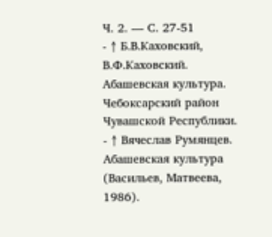Ч. 2. — С. 27-51
- ↑ Б.В.Каховский, В.Ф.Каховский. Абашевская культура. Чебоксарский район Чувашской Республики.
- ↑ Вячеслав Румянцев. Абашевская культура (Васильев, Матвеева, 1986).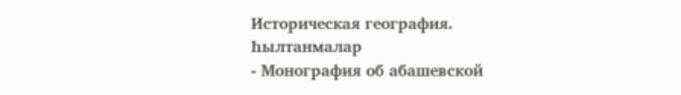Историческая география.
Һылтанмалар
- Монография об абашевской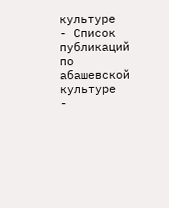культуре
- Список публикаций по абашевской культуре
-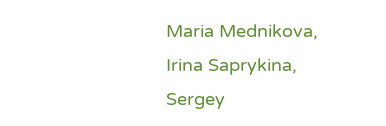Maria Mednikova, Irina Saprykina, Sergey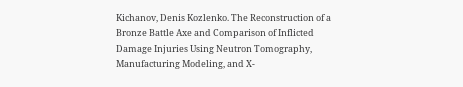Kichanov, Denis Kozlenko. The Reconstruction of a Bronze Battle Axe and Comparison of Inflicted Damage Injuries Using Neutron Tomography, Manufacturing Modeling, and X-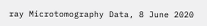ray Microtomography Data, 8 June 2020